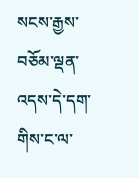སངས་རྒྱས་བཅོམ་ལྡན་འདས་དེ་དག་གིས་ང་ལ་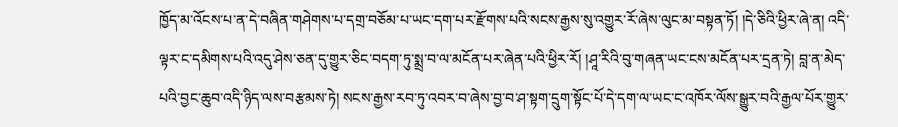ཁྱོད་མ་འོངས་པ་ན་དེ་བཞིན་གཤེགས་པ་དགྲ་བཅོམ་པ་ཡང་དག་པར་རྫོགས་པའི་སངས་རྒྱས་སུ་འགྱུར་རོ་ཞེས་ལུང་མ་བསྟན་ཏོ། །དེ་ཅིའི་ཕྱིར་ཞེ་ན། འདི་ལྟར་ང་དམིགས་པའི་འདུ་ཤེས་ཅན་དུ་གྱུར་ཅིང་བདག་ཏུ་སྨྲ་བ་ལ་མངོན་པར་ཞེན་པའི་ཕྱིར་རོ། །ཤཱ་རིའི་བུ་གཞན་ཡང་ངས་མངོན་པར་དྲན་ཏེ། བླ་ན་མེད་པའི་བྱང་ཆུབ་འདི་ཉིད་ལས་བརྩམས་ཏེ། སངས་རྒྱས་རབ་ཏུ་འབར་བ་ཞེས་བྱ་བ་ཤ་སྟག་དྲུག་སྟོང་པོ་དེ་དག་ལ་ཡང་ང་འཁོར་ལོས་སྒྱུར་བའི་རྒྱལ་པོར་གྱུར་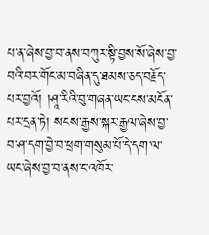པ་ན་ཞེས་བྱ་བ་ནས་བཀུར་སྟི་བྱས་སོ་ཞེས་བྱ་བའི་བར་གོང་མ་བཞིན་དུ་ཐམས་ཅད་བརྗོད་པར་བྱའོ། །ཤཱ་རིའི་བུ་གཞན་ཡང་ངས་མངོན་པར་དྲན་ཏེ། སངས་རྒྱས་སྐར་རྒྱལ་ཞེས་བྱ་བ་ཤ་དག་བྱེ་བ་ཕྲག་གསུམ་པོ་དེ་དག་ལ་ཡང་ཞེས་བྱ་བ་ནས་ང་འཁོར་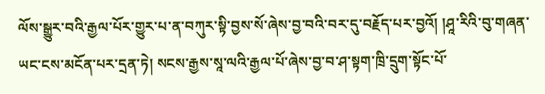ལོས་སྒྱུར་བའི་རྒྱལ་པོར་གྱུར་པ་ན་བཀུར་སྟི་བྱས་སོ་ཞེས་བྱ་བའི་བར་དུ་བརྗོད་པར་བྱའོ། །ཤཱ་རིའི་བུ་གཞན་ཡང་ངས་མངོན་པར་དྲན་ཏེ། སངས་རྒྱས་སཱ་ལའི་རྒྱལ་པོ་ཞེས་བྱ་བ་ཤ་སྟག་ཁྲི་དྲུག་སྟོང་པོ་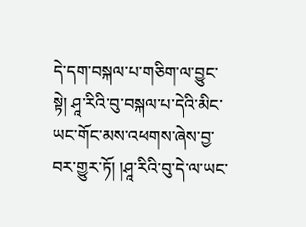དེ་དག་བསྐལ་པ་གཅིག་ལ་བྱུང་སྟེ། ཤཱ་རིའི་བུ་བསྐལ་པ་དེའི་མིང་ཡང་གོང་མས་འཕགས་ཞེས་བྱ་བར་གྱུར་ཏོ། །ཤཱ་རིའི་བུ་དེ་ལ་ཡང་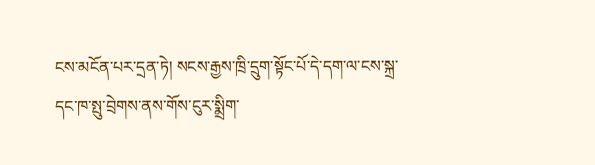ངས་མངོན་པར་དྲན་ཏེ། སངས་རྒྱས་ཁྲི་དྲུག་སྟོང་པོ་དེ་དག་ལ་ངས་སྐྲ་དང་ཁ་སྤུ་བྲེགས་ནས་གོས་ངུར་སྨྲིག་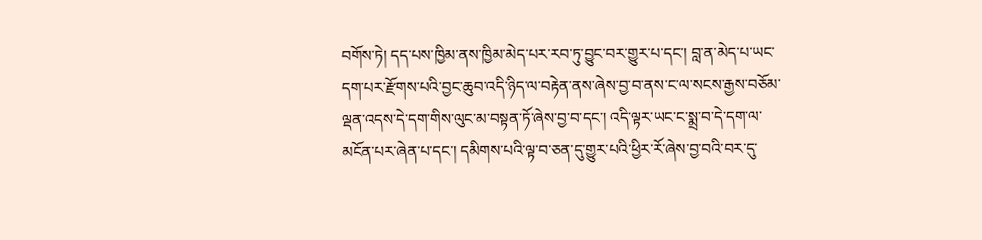བགོས་ཏེ། དད་པས་ཁྱིམ་ནས་ཁྱིམ་མེད་པར་རབ་ཏུ་བྱུང་བར་གྱུར་པ་དང་། བླ་ན་མེད་པ་ཡང་དག་པར་རྫོགས་པའི་བྱང་ཆུབ་འདི་ཉིད་ལ་བརྟེན་ནས་ཞེས་བྱ་བ་ནས་ང་ལ་སངས་རྒྱས་བཅོམ་ལྡན་འདས་དེ་དག་གིས་ལུང་མ་བསྟན་ཏོ་ཞེས་བྱ་བ་དང་། འདི་ལྟར་ཡང་ང་སྨྲ་བ་དེ་དག་ལ་མངོན་པར་ཞེན་པ་དང་། དམིགས་པའི་ལྟ་བ་ཅན་དུ་གྱུར་པའི་ཕྱིར་རོ་ཞེས་བྱ་བའི་བར་དུ་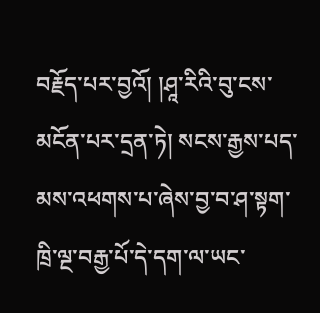བརྗོད་པར་བྱའོ། །ཤཱ་རིའི་བུ་ངས་མངོན་པར་དྲན་ཏེ། སངས་རྒྱས་པད་མས་འཕགས་པ་ཞེས་བྱ་བ་ཤ་སྟག་ཁྲི་ལྔ་བརྒྱ་པོ་དེ་དག་ལ་ཡང་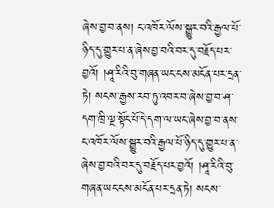ཞེས་བྱ་བ་ནས། ང་འཁོར་ལོས་སྒྱུར་བའི་རྒྱལ་པོ་ཉིད་དུ་གྱུར་པ་ན་ཞེས་བྱ་བའི་བར་དུ་བརྗོད་པར་བྱའོ། །ཤཱ་རིའི་བུ་གཞན་ཡང་ངས་མངོན་པར་དྲན་ཏེ། སངས་རྒྱས་རབ་ཏུ་འབར་བ་ཞེས་བྱ་བ་ཤ་དག་ཁྲི་ལྔ་སྟོང་པོ་དེ་དག་ལ་ཡང་ཞེས་བྱ་བ་ནས་ང་འཁོར་ལོས་སྒྱུར་བའི་རྒྱལ་པོ་ཉིད་དུ་གྱུར་པ་ན་ཞེས་བྱ་བའི་བར་དུ་བརྗོད་པར་བྱའོ། །ཤཱ་རིའི་བུ་གཞན་ཡང་ངས་མངོན་པར་དྲན་ཏེ། སངས་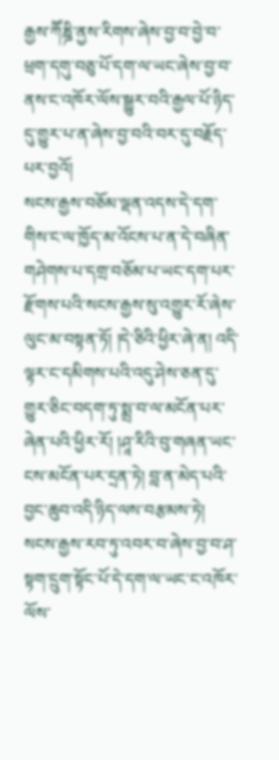རྒྱས་ཀཽཎྜི་ནྱས་རིགས་ཞེས་བྱ་བ་བྱེ་བ་ཕྲག་དགུ་བཅུ་པོ་དག་ལ་ཡང་ཞེས་བྱ་བ་ནས་ང་འཁོར་ལོས་སྒྱུར་བའི་རྒྱལ་པོ་ཉིད་དུ་གྱུར་པ་ན་ཞེས་བྱ་བའི་བར་དུ་བརྗོད་པར་བྱའོ།
སངས་རྒྱས་བཅོམ་ལྡན་འདས་དེ་དག་གིས་ང་ལ་ཁྱོད་མ་འོངས་པ་ན་དེ་བཞིན་གཤེགས་པ་དགྲ་བཅོམ་པ་ཡང་དག་པར་རྫོགས་པའི་སངས་རྒྱས་སུ་འགྱུར་རོ་ཞེས་ལུང་མ་བསྟན་ཏོ། །དེ་ཅིའི་ཕྱིར་ཞེ་ན། འདི་ལྟར་ང་དམིགས་པའི་འདུ་ཤེས་ཅན་དུ་གྱུར་ཅིང་བདག་ཏུ་སྨྲ་བ་ལ་མངོན་པར་ཞེན་པའི་ཕྱིར་རོ། །ཤཱ་རིའི་བུ་གཞན་ཡང་ངས་མངོན་པར་དྲན་ཏེ། བླ་ན་མེད་པའི་བྱང་ཆུབ་འདི་ཉིད་ལས་བརྩམས་ཏེ། སངས་རྒྱས་རབ་ཏུ་འབར་བ་ཞེས་བྱ་བ་ཤ་སྟག་དྲུག་སྟོང་པོ་དེ་དག་ལ་ཡང་ང་འཁོར་ལོས་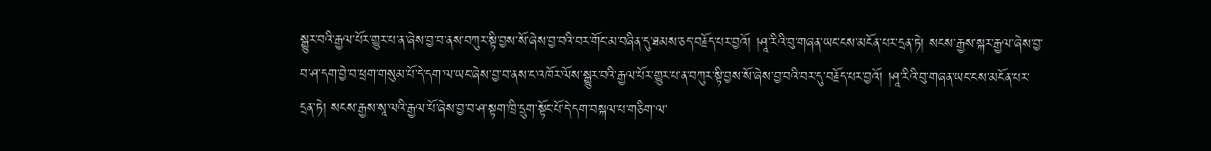སྒྱུར་བའི་རྒྱལ་པོར་གྱུར་པ་ན་ཞེས་བྱ་བ་ནས་བཀུར་སྟི་བྱས་སོ་ཞེས་བྱ་བའི་བར་གོང་མ་བཞིན་དུ་ཐམས་ཅད་བརྗོད་པར་བྱའོ། །ཤཱ་རིའི་བུ་གཞན་ཡང་ངས་མངོན་པར་དྲན་ཏེ། སངས་རྒྱས་སྐར་རྒྱལ་ཞེས་བྱ་བ་ཤ་དག་བྱེ་བ་ཕྲག་གསུམ་པོ་དེ་དག་ལ་ཡང་ཞེས་བྱ་བ་ནས་ང་འཁོར་ལོས་སྒྱུར་བའི་རྒྱལ་པོར་གྱུར་པ་ན་བཀུར་སྟི་བྱས་སོ་ཞེས་བྱ་བའི་བར་དུ་བརྗོད་པར་བྱའོ། །ཤཱ་རིའི་བུ་གཞན་ཡང་ངས་མངོན་པར་དྲན་ཏེ། སངས་རྒྱས་སཱ་ལའི་རྒྱལ་པོ་ཞེས་བྱ་བ་ཤ་སྟག་ཁྲི་དྲུག་སྟོང་པོ་དེ་དག་བསྐལ་པ་གཅིག་ལ་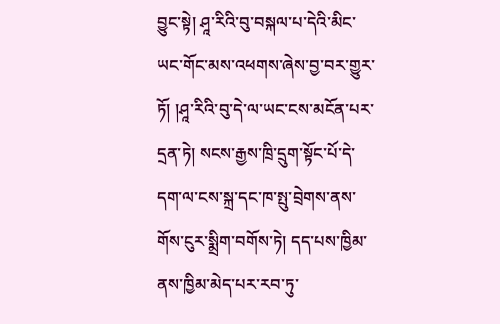བྱུང་སྟེ། ཤཱ་རིའི་བུ་བསྐལ་པ་དེའི་མིང་ཡང་གོང་མས་འཕགས་ཞེས་བྱ་བར་གྱུར་ཏོ། །ཤཱ་རིའི་བུ་དེ་ལ་ཡང་ངས་མངོན་པར་དྲན་ཏེ། སངས་རྒྱས་ཁྲི་དྲུག་སྟོང་པོ་དེ་དག་ལ་ངས་སྐྲ་དང་ཁ་སྤུ་བྲེགས་ནས་གོས་ངུར་སྨྲིག་བགོས་ཏེ། དད་པས་ཁྱིམ་ནས་ཁྱིམ་མེད་པར་རབ་ཏུ་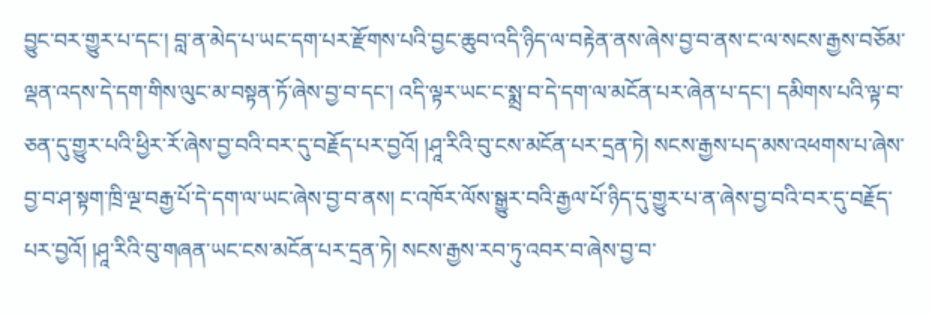བྱུང་བར་གྱུར་པ་དང་། བླ་ན་མེད་པ་ཡང་དག་པར་རྫོགས་པའི་བྱང་ཆུབ་འདི་ཉིད་ལ་བརྟེན་ནས་ཞེས་བྱ་བ་ནས་ང་ལ་སངས་རྒྱས་བཅོམ་ལྡན་འདས་དེ་དག་གིས་ལུང་མ་བསྟན་ཏོ་ཞེས་བྱ་བ་དང་། འདི་ལྟར་ཡང་ང་སྨྲ་བ་དེ་དག་ལ་མངོན་པར་ཞེན་པ་དང་། དམིགས་པའི་ལྟ་བ་ཅན་དུ་གྱུར་པའི་ཕྱིར་རོ་ཞེས་བྱ་བའི་བར་དུ་བརྗོད་པར་བྱའོ། །ཤཱ་རིའི་བུ་ངས་མངོན་པར་དྲན་ཏེ། སངས་རྒྱས་པད་མས་འཕགས་པ་ཞེས་བྱ་བ་ཤ་སྟག་ཁྲི་ལྔ་བརྒྱ་པོ་དེ་དག་ལ་ཡང་ཞེས་བྱ་བ་ནས། ང་འཁོར་ལོས་སྒྱུར་བའི་རྒྱལ་པོ་ཉིད་དུ་གྱུར་པ་ན་ཞེས་བྱ་བའི་བར་དུ་བརྗོད་པར་བྱའོ། །ཤཱ་རིའི་བུ་གཞན་ཡང་ངས་མངོན་པར་དྲན་ཏེ། སངས་རྒྱས་རབ་ཏུ་འབར་བ་ཞེས་བྱ་བ་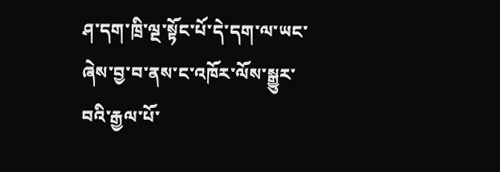ཤ་དག་ཁྲི་ལྔ་སྟོང་པོ་དེ་དག་ལ་ཡང་ཞེས་བྱ་བ་ནས་ང་འཁོར་ལོས་སྒྱུར་བའི་རྒྱལ་པོ་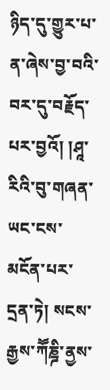ཉིད་དུ་གྱུར་པ་ན་ཞེས་བྱ་བའི་བར་དུ་བརྗོད་པར་བྱའོ། །ཤཱ་རིའི་བུ་གཞན་ཡང་ངས་མངོན་པར་དྲན་ཏེ། སངས་རྒྱས་ཀཽཎྜི་ནྱས་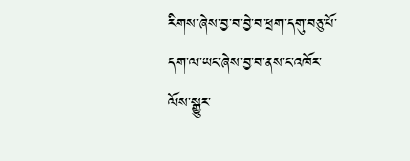རིགས་ཞེས་བྱ་བ་བྱེ་བ་ཕྲག་དགུ་བཅུ་པོ་དག་ལ་ཡང་ཞེས་བྱ་བ་ནས་ང་འཁོར་ལོས་སྒྱུར་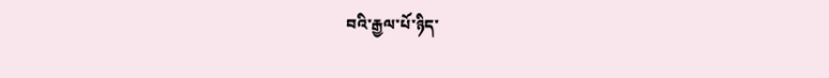བའི་རྒྱལ་པོ་ཉིད་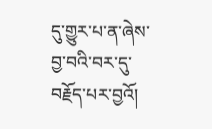དུ་གྱུར་པ་ན་ཞེས་བྱ་བའི་བར་དུ་བརྗོད་པར་བྱའོ།